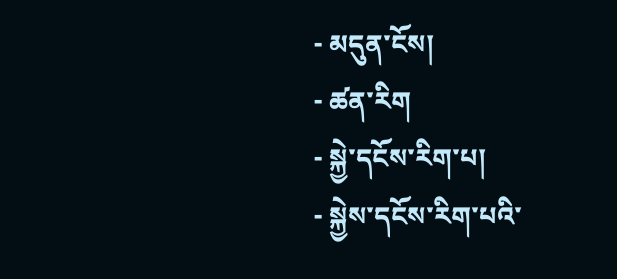- མདུན་ངོས།
- ཚན་རིག
- སྐྱེ་དངོས་རིག་པ།
- སྐྱེས་དངོས་རིག་པའི་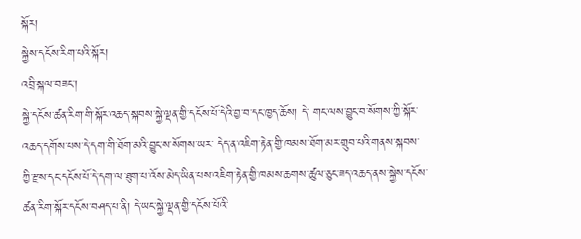སྐོར།
སྐྱེས་དངོས་རིག་པའི་སྐོར།
འབྲི་སྐལ་བཟང་།
སྐྱེ་དངོས་ཚན་རིག་གི་སྐོར་འཆད་སྐབས་སྐྱེ་ལྡན་གྱི་དངོས་པོ་དེའི་བྱ་བ་དང་ཁྱད་ཆོས། དེ་ གང་ལས་བྱུང་བ་སོགས་ཀྱི་སྐོར་འཆད་དགོས་པས་དེ་དག་གི་ཐོག་མའི་བྱུང་ས་སོགས་ཡར་ དེད་ན་འཇིག་རྟེན་གྱི་ཁམས་ཐོག་མར་གྲུབ་པའི་གནས་སྐབས་ཀྱི་རྫས་དང་དངོས་པོ་དེ་དག་ལ་ཐུག་པ་འོས་མེད་ཡིན་པས་འཇིག་རྟེན་གྱི་ཁམས་ཆགས་ཚུལ་ཅུང་ཟད་འཆད་ནས་སྐྱེས་དངོས་ཚན་རིག་སྐོར་དངོས་བཤད་པ་ནི། དེ་ཡང་སྐྱེ་ལྡན་གྱི་དངོས་པོའི་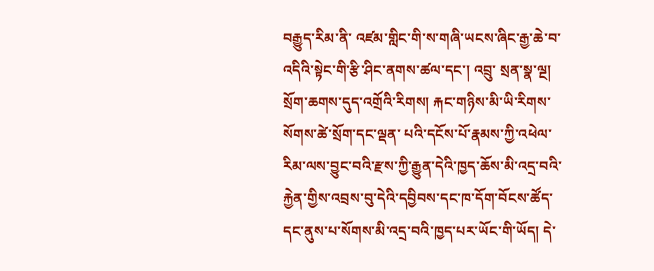བརྒྱུད་རིམ་ནི་ འཛམ་གླིང་གི་ས་གཞི་ཡངས་ཞིང་རྒྱ་ཆེ་བ་འདིའི་སྟེང་གི་རྩི་ཤིང་ནགས་ཚལ་དང་། འབྲུ་ སྲན་སྣ་ལྔ། སྲོག་ཆགས་དུད་འགྲོའི་རིགས། རྐང་གཉིས་མི་ཡི་རིགས་སོགས་ཚེ་སྲོག་དང་ལྡན་ པའི་དངོས་པོ་རྣམས་ཀྱི་འཕེལ་རིམ་ལས་བྱུང་བའི་རྫས་ཀྱི་རྒྱུན་དེའི་ཁྱད་ཆོས་མི་འདྲ་བའི་རྐྱེན་གྱིས་འབྲས་བུ་དེའི་དབྱིབས་དང་ཁ་དོག་བོངས་ཚོད་དང་ནུས་པ་སོགས་མི་འདྲ་བའི་ཁྱད་པར་ཡོང་གི་ཡོད། དེ་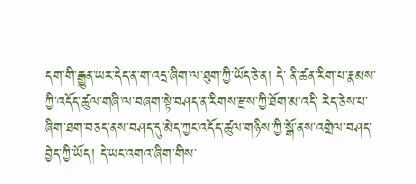དག་གི་རྒྱུན་ཡར་དེད་ན་ག་འདྲ་ཞིག་ལ་ཐུག་ཀྱི་ཡོད་ཅེ་ན། དེ་ ནི་ཚན་རིག་པ་རྣམས་ཀྱི་འདོད་ཚུལ་གཞི་ལ་བཞག་སྟེ་བཤད་ན་རིགས་རྫས་ཀྱི་ཐོག་མ་འདི་ རེད་ཅེས་པ་ཞིག་ཐག་བཅད་ནས་བཤད་དུ་མེད་ཀྱང་འདོད་ཚུལ་གཉིས་ཀྱི་སྒོ་ནས་འགྲེལ་བཤད་བྱེད་ཀྱི་ཡོད། དེ་ཡང་འགའ་ཞིག་གིས་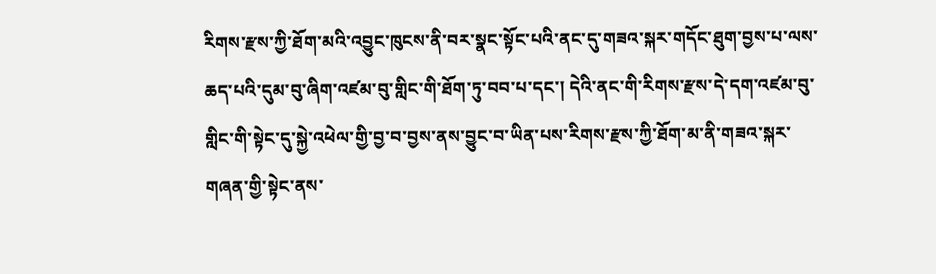རིགས་རྫས་ཀྱི་ཐོག་མའི་འབྱུང་ཁུངས་ནི་བར་སྣང་སྟོང་པའི་ནང་དུ་གཟའ་སྐར་གདོང་ཐུག་བྱས་པ་ལས་ཆད་པའི་དུམ་བུ་ཞིག་འཛམ་བུ་གླིང་གི་ཐོག་ཏུ་བབ་པ་དང་། དེའི་ནང་གི་རིགས་རྫས་དེ་དག་འཛམ་བུ་གླིང་གི་སྟེང་དུ་སྐྱེ་འཕེལ་གྱི་བྱ་བ་བྱས་ནས་བྱུང་བ་ཡིན་པས་རིགས་རྫས་ཀྱི་ཐོག་མ་ནི་གཟའ་སྐར་གཞན་གྱི་སྟེང་ནས་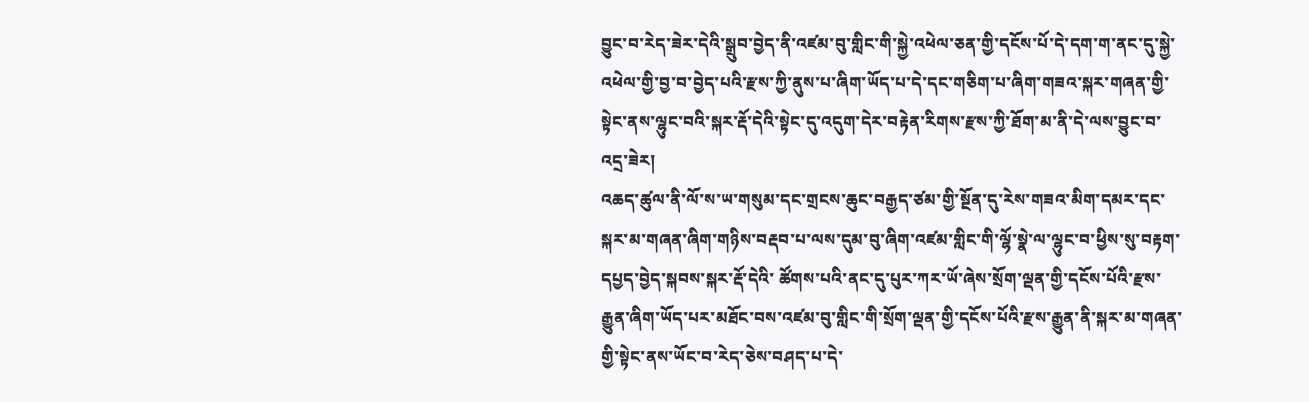བྱུང་བ་རེད་ཟེར་དེའི་སྒྲུབ་བྱེད་ནི་འཛམ་བུ་གླིང་གི་སྐྱེ་འཕེལ་ཅན་གྱི་དངོས་པོ་དེ་དག་ག་ནང་དུ་སྐྱེ་འཕེལ་གྱི་བྱ་བ་བྱེད་པའི་རྫས་ཀྱི་ནུས་པ་ཞིག་ཡོད་པ་དེ་དང་གཅིག་པ་ཞིག་གཟའ་སྐར་གཞན་གྱི་སྟེང་ནས་ལྷུང་བའི་སྐར་རྡོ་དེའི་སྟེང་དུ་འདུག་དེར་བརྟེན་རིགས་རྫས་ཀྱི་ཐོག་མ་ནི་དེ་ལས་བྱུང་བ་འདྲ་ཟེར།
འཆད་ཚུལ་ནི་ལོ་ས་ཡ་གསུམ་དང་གྲངས་ཆུང་བརྒྱད་ཙམ་གྱི་སྔོན་དུ་རེས་གཟའ་མིག་དམར་དང་སྐར་མ་གཞན་ཞིག་གཉིས་བརྡབ་པ་ལས་དུམ་བུ་ཞིག་འཛམ་གླིང་གི་ལྷོ་སྣེ་ལ་ལྷུང་བ་ཕྱིས་སུ་བརྟག་དཔྱད་བྱེད་སྐབས་སྐར་རྡོ་དེའི་ ཚོགས་པའི་ནང་དུ་པུར་ཀར་ཡོ་ཞེས་སྲོག་ལྡན་གྱི་དངོས་པོའི་རྫས་རྒྱུན་ཞིག་ཡོད་པར་མཐོང་བས་འཛམ་བུ་གླིང་གི་སྲོག་ལྡན་གྱི་དངོས་པོའི་རྫས་རྒྱུན་ནི་སྐར་མ་གཞན་གྱི་སྟེང་ནས་ཡོང་བ་རེད་ཅེས་བཤད་པ་དེ་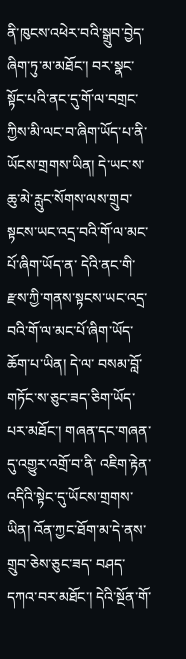ནི་ཁུངས་འཕེར་བའི་སྒྲུབ་བྱེད་ཞིག་ཏུ་མ་མཐོང་། བར་སྣང་སྟོང་པའི་ནང་དུ་གོ་ལ་བགྲང་ཀྱིས་མི་ལང་བ་ཞིག་ཡོད་པ་ནི་ཡོངས་གྲགས་ཡིན། དེ་ཡང་ས་ཆུ་མེ་རླུང་སོགས་ལས་གྲུབ་སྟངས་ཡང་འདྲ་བའི་གོ་ལ་མང་པོ་ཞིག་ཡོད་ན་ དེའི་ནང་གི་རྫས་ཀྱི་གནས་སྟངས་ཡང་འདྲ་བའི་གོ་ལ་མང་པོ་ཞིག་ཡོད་ཆོག་པ་ཡིན། དེ་ལ་ བསམ་བློ་གཏོང་ས་ཅུང་ཟད་ཅིག་ཡོད་པར་མཐོང་། གཞན་དང་གཞན་དུ་འགྱུར་འགྲོ་བ་ནི་ འཇིག་རྟེན་འདིའི་སྟེང་དུ་ཡོངས་གྲགས་ཡིན། འོན་ཀྱང་ཐོག་མ་དེ་ནས་གྲུབ་ཅེས་ཅུང་ཟད་ བཤད་དཀའ་བར་མཐོང་། དེའི་སྔོན་གོ་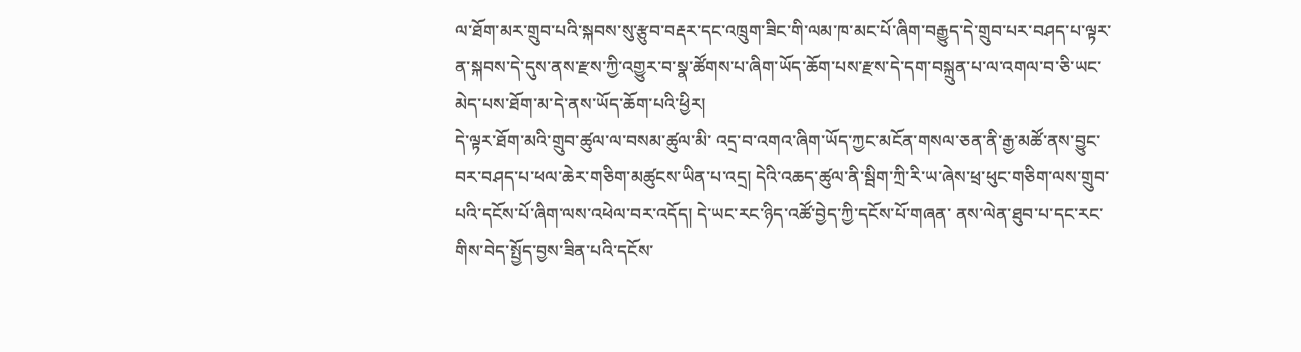ལ་ཐོག་མར་གྲུབ་པའི་སྐབས་སུ་རྩུབ་བརྡར་དང་འཁྲུག་ཟིང་གི་ལམ་ཁ་མང་པོ་ཞིག་བརྒྱུད་དེ་གྲུབ་པར་བཤད་པ་ལྟར་ན་སྐབས་དེ་དུས་ནས་རྫས་ཀྱི་འགྱུར་བ་སྣ་ཚོགས་པ་ཞིག་ཡོད་ཆོག་པས་རྫས་དེ་དག་བསྐྲུན་པ་ལ་འགལ་བ་ཅི་ཡང་མེད་པས་ཐོག་མ་དེ་ནས་ཡོད་ཆོག་པའི་ཕྱིར།
དེ་ལྟར་ཐོག་མའི་གྲུབ་ཚུལ་ལ་བསམ་ཚུལ་མི་ འདྲ་བ་འགའ་ཞིག་ཡོད་ཀྱང་མངོན་གསལ་ཅན་ནི་རྒྱ་མཚོ་ནས་བྱུང་བར་བཤད་པ་ཕལ་ཆེར་གཅིག་མཚུངས་ཡིན་པ་འདྲ། དེའི་འཆད་ཚུལ་ནི་སྦིག་ཀྲི་རི་ཡ་ཞེས་ཕྲ་ཕུང་གཅིག་ལས་གྲུབ་པའི་དངོས་པོ་ཞིག་ལས་འཕེལ་བར་འདོད། དེ་ཡང་རང་ཉིད་འཚོ་བྱེད་ཀྱི་དངོས་པོ་གཞན་ ནས་ལེན་ཐུབ་པ་དང་རང་གིས་བེད་སྤྱོད་བྱས་ཟིན་པའི་དངོས་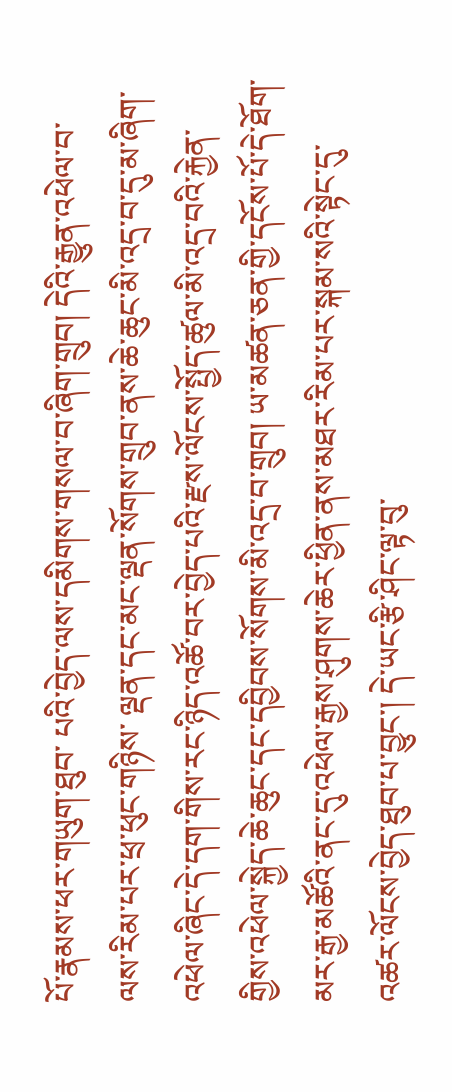པོ་རྣམས་ཕར་གཡུག་ཐུབ་ པའི་བྱེད་ལས་དམིགས་གསལ་བ་ཞིག་གྲུབ། དེའི་རྒྱུན་འཕེལ་བ་ལས་རིམ་པར་ཕྲ་ཕུང་གཉིས་ ལྡན་དང་མང་ལྡན་སོགས་གྲུབ་ནས་ཆེ་ཆུང་མི་འདྲ་བ་དུ་མ་ཞིག་འཕེལ་ཞིང་དེ་དག་གིས་རང་ཉིད་འཚོ་བར་བྱེད་པའི་རྫས་ལོངས་སྤྱོད་ཚུལ་མི་འདྲ་བའི་རྐྱེན་གྱིས་འཕེལ་སྐྱེད་ཆེ་ཆུང་དང་དབྱིབས་སོགས་མི་འདྲ་བ་གྲུབ། ཡ་མཚན་ཅན་གྱི་དངོས་པོ་དེ་ཐོག་མར་རྒྱ་མཚོའི་ནང་དུ་འཕེལ་རྒྱས་ཤུགས་ཆེར་ཕྱིན་ནས་མཐར་རིམ་པར་སྐམ་སའི་སྟེང་དུ་འཚར་ལོངས་བྱེད་ཐུབ་པ་བྱུང་། དེ་ཡང་རྩི་ཤིང་ལྟ་བུ་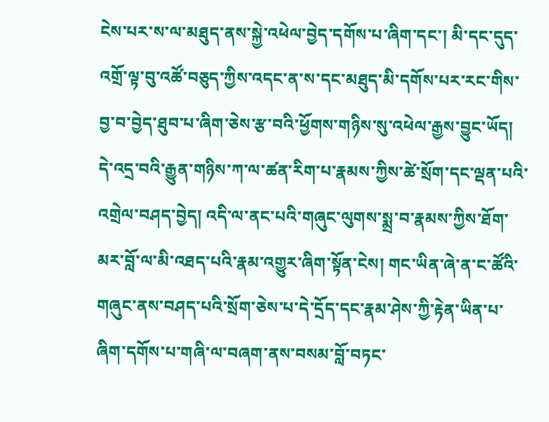ངེས་པར་ས་ལ་མཐུད་ནས་སྐྱེ་འཕེལ་བྱེད་དགོས་པ་ཞིག་དང་། མི་དང་དུད་འགྲོ་ལྟ་བུ་འཚོ་བཅུད་ཀྱིས་འདང་ན་ས་དང་མཐུད་མི་དགོས་པར་རང་གིས་བྱ་བ་བྱེད་ཐུབ་པ་ཞིག་ཅེས་རྩ་བའི་ཕྱོགས་གཉིས་སུ་འཕེལ་རྒྱས་བྱུང་ཡོད།
དེ་འདྲ་བའི་རྒྱུན་གཉིས་ཀ་ལ་ཚན་རིག་པ་རྣམས་ཀྱིས་ཚེ་སྲོག་དང་ལྡན་པའི་འགྲེལ་བཤད་བྱེད། འདི་ལ་ནང་པའི་གཞུང་ལུགས་སྨྲ་བ་རྣམས་ཀྱིས་ཐོག་མར་བློ་ལ་མི་འཐད་པའི་རྣམ་འགྱུར་ཞིག་སྟོན་ངེས། གང་ཡིན་ཞེ་ན་ང་ཚོའི་གཞུང་ནས་བཤད་པའི་སྲོག་ཅེས་པ་དེ་དྲོད་དང་རྣམ་ཤེས་ཀྱི་རྟེན་ཡིན་པ་ཞིག་དགོས་པ་གཞི་ལ་བཞག་ནས་བསམ་བློ་བཏང་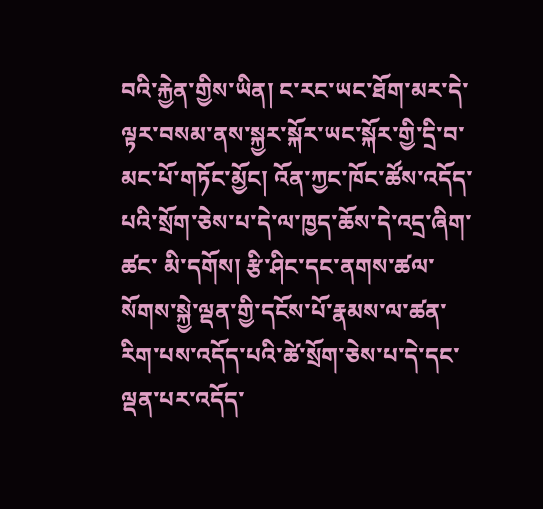བའི་རྐྱེན་གྱིས་ཡིན། ང་རང་ཡང་ཐོག་མར་དེ་ལྟར་བསམ་ནས་སྐྱར་སྐོར་ཡང་སྐོར་གྱི་དྲི་བ་མང་པོ་གཏོང་མྱོང། འོན་ཀྱང་ཁོང་ཚོས་འདོད་པའི་སྲོག་ཅེས་པ་དེ་ལ་ཁྱད་ཆོས་དེ་འདྲ་ཞིག་ཚང་ མི་དགོས། རྩི་ཤིང་དང་ནགས་ཚལ་སོགས་སྐྱེ་ལྡན་གྱི་དངོས་པོ་རྣམས་ལ་ཚན་རིག་པས་འདོད་པའི་ཚེ་སྲོག་ཅེས་པ་དེ་དང་ལྡན་པར་འདོད་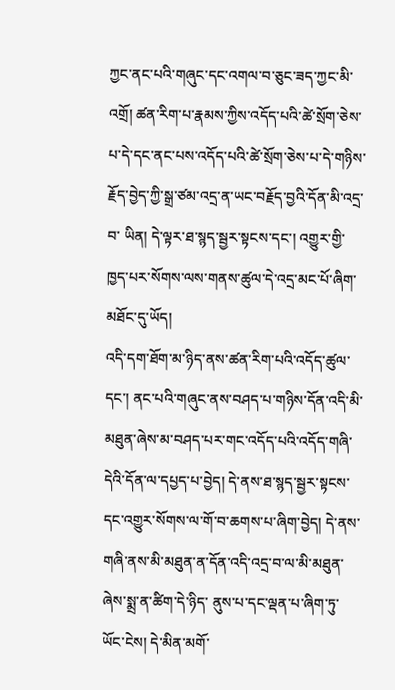ཀྱང་ནང་པའི་གཞུང་དང་འགལ་བ་ཅུང་ཟད་ཀྱང་མི་འགྲོ། ཚན་རིག་པ་རྣམས་ཀྱིས་འདོད་པའི་ཚེ་སྲོག་ཅེས་པ་དེ་དང་ནང་པས་འདོད་པའི་ཚེ་སྲོག་ཅེས་པ་དེ་གཉིས་རྗོད་བྱེད་ཀྱི་སྒྲ་ཙམ་འདྲ་ན་ཡང་བརྗོད་བྱའི་དོན་མི་འདྲ་བ་ ཡིན། དེ་ལྟར་ཐ་སྙད་སྦྱར་སྟངས་དང་། འགྱུར་གྱི་ཁྱད་པར་སོགས་ལས་གནས་ཚུལ་དེ་འདྲ་མང་པོ་ཞིག་མཐོང་དུ་ཡོད།
འདི་དག་ཐོག་མ་ཉིད་ནས་ཚན་རིག་པའི་འདོད་ཚུལ་དང་། ནང་པའི་གཞུང་ནས་བཤད་པ་གཉིས་དོན་འདི་མི་མཐུན་ཞེས་མ་བཤད་པར་གང་འདོད་པའི་འདོད་གཞི་དེའི་དོན་ལ་དཔྱད་པ་བྱེད། དེ་ནས་ཐ་སྙད་སྦྱར་སྟངས་དང་འགྱུར་སོགས་ལ་གོ་བ་ཆགས་པ་ཞིག་བྱེད། དེ་ནས་གཞི་ནས་མི་མཐུན་ན་དོན་འདི་འདྲ་བ་ལ་མི་མཐུན་ཞེས་སྨྲ་ན་ཚིག་དེ་ཉིད་ ནུས་པ་དང་ལྡན་པ་ཞིག་ཏུ་ཡོང་ངེས། དེ་མིན་མགོ་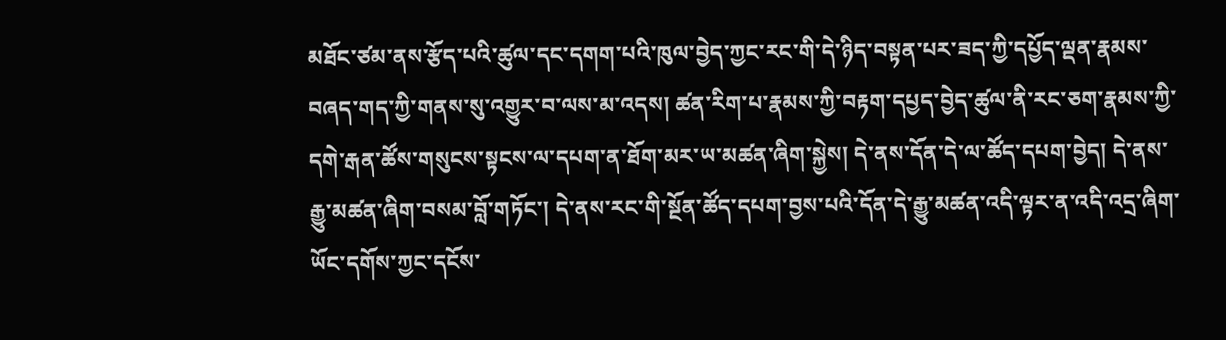མཐོང་ཙམ་ནས་རྩོད་པའི་ཚུལ་དང་དགག་པའི་ཁུལ་བྱེད་ཀྱང་རང་གི་དེ་ཉིད་བསྟན་པར་ཟད་ཀྱི་དཔྱོད་ལྡན་རྣམས་བཞད་གད་ཀྱི་གནས་སུ་འགྱུར་བ་ལས་མ་འདས། ཚན་རིག་པ་རྣམས་ཀྱི་བརྟག་དཔྱད་བྱེད་ཚུལ་ནི་རང་ཅག་རྣམས་ཀྱི་དགེ་རྒན་ཚོས་གསུངས་སྟངས་ལ་དཔག་ན་ཐོག་མར་ཡ་མཚན་ཞིག་སྐྱེས། དེ་ནས་དོན་དེ་ལ་ཚོད་དཔག་བྱེད། དེ་ནས་རྒྱུ་མཚན་ཞིག་བསམ་བློ་གཏོང་། དེ་ནས་རང་གི་སྔོན་ཚོད་དཔག་བྱས་པའི་དོན་དེ་རྒྱུ་མཚན་འདི་ལྟར་ན་འདི་འདྲ་ཞིག་ཡོང་དགོས་ཀྱང་དངོས་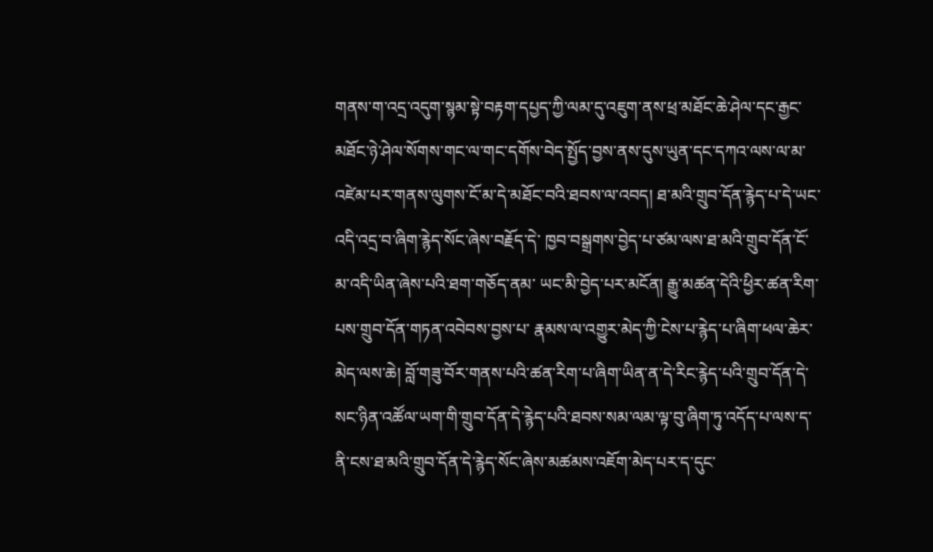གནས་ག་འདྲ་འདུག་སྙམ་སྟེ་བརྟག་དཔྱད་ཀྱི་ལམ་དུ་འཇུག་ནས་ཕྲ་མཐོང་ཆེ་ཤེལ་དང་རྒྱང་མཐོང་ཉེ་ཤེལ་སོགས་གང་ལ་གང་དགོས་བེད་སྤྱོད་བྱས་ནས་དུས་ཡུན་དང་དཀའ་ལས་ལ་མ་འཛེམ་པར་གནས་ལུགས་ངོ་མ་དེ་མཐོང་བའི་ཐབས་ལ་འབད། ཐ་མའི་གྲུབ་དོན་རྙེད་པ་དེ་ཡང་འདི་འདྲ་བ་ཞིག་རྙེད་སོང་ཞེས་བརྗོད་དེ་ ཁྱབ་བསྒྲགས་བྱེད་པ་ཙམ་ལས་ཐ་མའི་གྲུབ་དོན་ངོ་མ་འདི་ཡིན་ཞེས་པའི་ཐག་གཅོད་ནམ་ ཡང་མི་བྱེད་པར་མངོན། རྒྱུ་མཚན་དེའི་ཕྱིར་ཚན་རིག་པས་གྲུབ་དོན་གཏན་འབེབས་བྱས་པ་ རྣམས་ལ་འགྱུར་མེད་ཀྱི་ངེས་པ་རྙེད་པ་ཞིག་ཕལ་ཆེར་མེད་ལས་ཆེ། བློ་གཟུ་བོར་གནས་པའི་ཚན་རིག་པ་ཞིག་ཡིན་ན་དེ་རིང་རྙེད་པའི་གྲུབ་དོན་དེ་སང་ཉིན་འཚོལ་ཡག་གི་གྲུབ་དོན་དེ་རྙེད་པའི་ཐབས་སམ་ལམ་ལྟ་བུ་ཞིག་ཏུ་འདོད་པ་ལས་ད་ནི་ངས་ཐ་མའི་གྲུབ་དོན་དེ་རྙེད་སོང་ཞེས་མཚམས་འཇོག་མེད་པར་ད་དུང་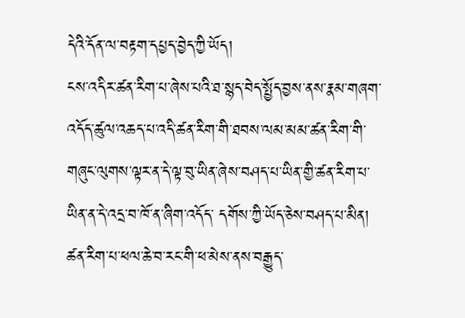དེའི་དོན་ལ་བརྟག་དཔྱད་བྱེད་ཀྱི་ཡོད།
ངས་འདིར་ཚན་རིག་པ་ཞེས་པའི་ཐ་སྙད་བེད་སྤྱོད་བྱས་ནས་རྣམ་གཞག་འདོད་ཚུལ་འཆད་པ་འདི་ཚན་རིག་གི་ཐབས་ལམ་མམ་ཚན་རིག་གི་གཞུང་ལུགས་ལྟར་ན་དེ་ལྟ་བུ་ཡིན་ཞེས་བཤད་པ་ཡིན་གྱི་ཚན་རིག་པ་ཡིན་ན་དེ་འདྲ་བ་ཁོ་ན་ཞིག་འདོད་ དགོས་ཀྱི་ཡོད་ཅེས་བཤད་པ་མིན། ཚན་རིག་པ་ཕལ་ཆེ་བ་རང་གི་ཕ་མེས་ནས་བརྒྱུད་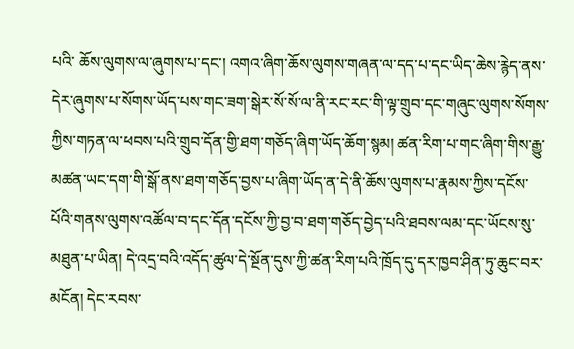པའི་ ཆོས་ལུགས་ལ་ཞུགས་པ་དང་། འགའ་ཞིག་ཆོས་ལུགས་གཞན་ལ་དད་པ་དང་ཡིད་ཆེས་རྙེད་ནས་དེར་ཞུགས་པ་སོགས་ཡོད་པས་གང་ཟག་སྒེར་སོ་སོ་ལ་ནི་རང་རང་གི་ལྟ་གྲུབ་དང་གཞུང་ལུགས་སོགས་ཀྱིས་གཏན་ལ་ཕབས་པའི་གྲུབ་དོན་གྱི་ཐག་གཅོད་ཞིག་ཡོད་ཆོག་སྙམ། ཚན་རིག་པ་གང་ཞིག་གིས་རྒྱུ་མཚན་ཡང་དག་གི་སྒོ་ནས་ཐག་གཅོད་བྱས་པ་ཞིག་ཡོད་ན་དེ་ནི་ཆོས་ལུགས་པ་རྣམས་ཀྱིས་དངོས་པོའི་གནས་ལུགས་འཚོལ་བ་དང་དོན་དངོས་ཀྱི་བྱ་བ་ཐག་གཅོད་བྱེད་པའི་ཐབས་ལམ་དང་ཡོངས་སུ་མཐུན་པ་ཡིན། དེ་འདྲ་བའི་འདོད་ཚུལ་དེ་སྔོན་དུས་ཀྱི་ཚན་རིག་པའི་ཁྲོད་དུ་དར་ཁྱབ་ཤིན་ཏུ་ཆུང་བར་མངོན། དེང་རབས་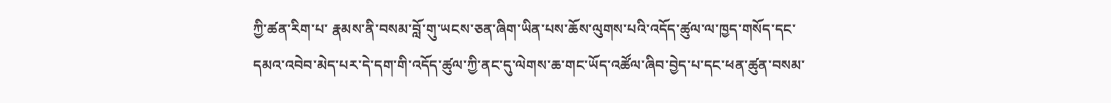ཀྱི་ཚན་རིག་པ་ རྣམས་ནི་བསམ་བློ་གུ་ཡངས་ཅན་ཞིག་ཡིན་པས་ཆོས་ལུགས་པའི་འདོད་ཚུལ་ལ་ཁྱད་གསོད་དང་དམའ་འབེབ་མེད་པར་དེ་དག་གི་འདོད་ཚུལ་ཀྱི་ནང་དུ་ལེགས་ཆ་གང་ཡོད་འཚོལ་ཞིབ་བྱེད་པ་དང་ཕན་ཚུན་བསམ་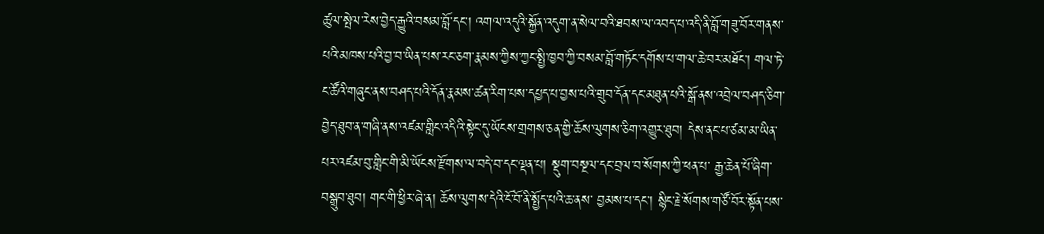ཚུལ་སྤེལ་རེས་བྱེད་རྒྱུའི་བསམ་བློ་དང་། འགལ་འདུའི་སྐྱོན་འདུག་ན་སེལ་བའི་ཐབས་ལ་འབད་པ་འདི་ནི་བློ་གཟུ་བོར་གནས་པའི་མཁས་པའི་བྱ་བ་ཡིན་པས་རང་ཅག་རྣམས་ཀྱིས་ཀྱང་སྤྱི་ཁྱབ་ཀྱི་བསམ་བློ་གཏོང་དགོས་པ་གལ་ཆེ་བར་མཐོང་། གལ་ཏེ་ང་ཚོའི་གཞུང་ནས་བཤད་པའི་དོན་རྣམས་ཚན་རིག་པས་དཔྱད་པ་བྱས་པའི་གྲུབ་དོན་དང་མཐུན་པའི་སྒོ་ནས་འབྲེལ་བཤད་ཅིག་བྱེད་ཐུབ་ན་གཞི་ནས་འཛམ་གླིང་འདིའི་སྟེང་དུ་ཡོངས་གྲགས་ཅན་གྱི་ཆོས་ལུགས་ཅིག་འགྱུར་ཐུབ། དེས་ནང་པ་ཙམ་མ་ཡིན་པར་འཛམ་བུ་གླིང་གི་མི་ཡོངས་རྫོགས་ལ་བདེ་བ་དང་ལྡན་པ། སྡུག་བསྔལ་དང་བྲལ་བ་སོགས་ཀྱི་ཕན་པ་ རྒྱ་ཆེན་པོ་ཞིག་བསྒྲུབ་ཐུབ། གང་གི་ཕྱིར་ཞེ་ན། ཆོས་ལུགས་དེའི་ངོ་བོ་ནི་སྤྱོད་པའི་ཆ་ནས་ བྱམས་པ་དང་། སྙིང་རྗེ་སོགས་གཙོ་བོར་སྟོན་པས་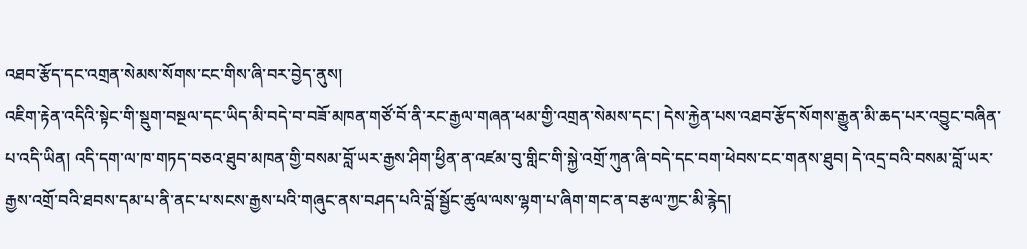འཐབ་རྩོད་དང་འགྲན་སེམས་སོགས་ངང་གིས་ཞི་བར་བྱེད་ནུས།
འཇིག་རྟེན་འདིའི་སྟེང་གི་སྡུག་བསྔལ་དང་ཡིད་མི་བདེ་བ་བཟོ་མཁན་གཙོ་བོ་ནི་རང་རྒྱལ་གཞན་ཕམ་གྱི་འགྲན་སེམས་དང་། དེས་རྐྱེན་པས་འཐབ་རྩོད་སོགས་རྒྱུན་མི་ཆད་པར་འབྱུང་བཞིན་པ་འདི་ཡིན། འདི་དག་ལ་ཁ་གཏད་བཅའ་ཐུབ་མཁན་གྱི་བསམ་བློ་ཡར་རྒྱས་ཤིག་ཕྱིན་ན་འཛམ་བུ་གླིང་གི་སྐྱེ་འགྲོ་ཀུན་ཞི་བདེ་དང་བག་ཕེབས་ངང་གནས་ཐུབ། དེ་འདྲ་བའི་བསམ་བློ་ཡར་རྒྱས་འགྲོ་བའི་ཐབས་དམ་པ་ནི་ནང་པ་སངས་རྒྱས་པའི་གཞུང་ནས་བཤད་པའི་བློ་སྦྱོང་ཚུལ་ལས་ལྷག་པ་ཞིག་གང་ན་བརྩལ་ཀྱང་མི་རྙེད།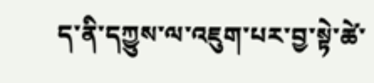ད་ནི་དཀྱུས་ལ་འཇུག་པར་བྱ་སྟེ་ཚེ་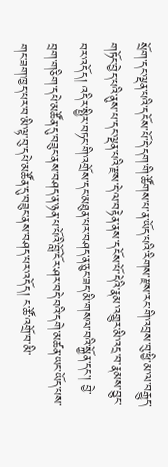སྲོག་དང་ལྡན་པའི་དངོས་པོ་དེ་དག་གི་ཚོགས་པ་ན་ཡོད་པའི་རིགས་རྫས་རང་གི་འབྲས་བུ་ཕྱི་མ་ལ་བརྒྱུད་གཏོང་བྱེད་པའི་ནུས་པ་དང་ལྡན་པའི་རྫས་དེ་ལ་བརྟེན་ནས་དངོས་པོ་དེའི་རྣམ་འགྱུར་མི་འདྲ་བ་རྣམས་བྱུང་བར་འདོད། འདིར་སྤྱིར་བཏང་གི་འགྲོས་དང་མཐུན་པར་བཤད་ན་ཅུང་ཟད་མི་གསལ་བའི་སྐྱོན་དང་། བྱེ་བྲག་གཅིག་དཔེ་མཚོན་དུ་བཟུང་ནས་བཤད་ན་ཉན་པ་པོའི་བློ་ངོར་ཤར་བདེ་བའི་དགེ་མཚན་ཡང་ཡོད་པས་གང་ཟག་ཁྱད་པར་བ་མི་ལྟ་བུ་དཔེ་མཚོན་དུ་བཟུང་ནས་བཤད་པར་འདོད། ང་ཚོ་འགྲོ་བ་མི་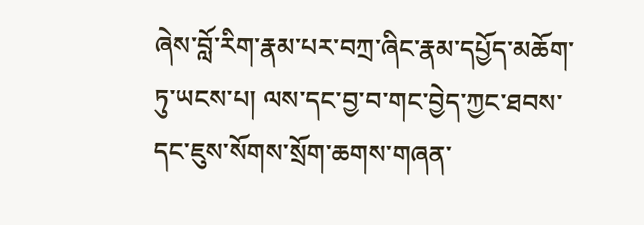ཞེས་བློ་རིག་རྣམ་པར་བཀྲ་ཞིང་རྣམ་དཔྱོད་མཆོག་ཏུ་ཡངས་པ། ལས་དང་བྱ་བ་གང་བྱེད་ཀྱང་ཐབས་དང་ཇུས་སོགས་སྲོག་ཆགས་གཞན་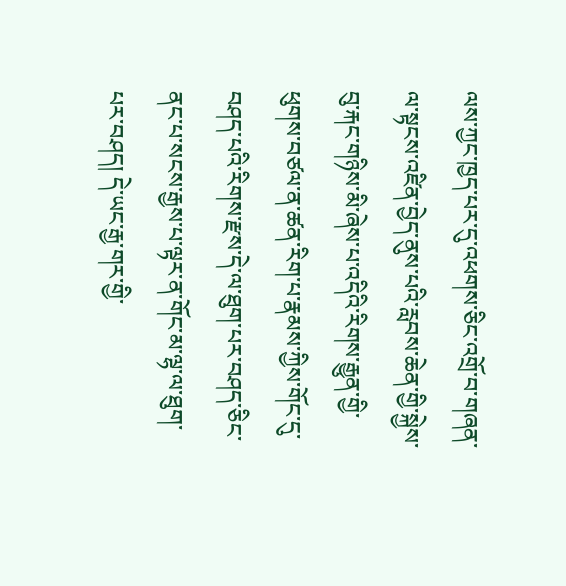ལས་ཀྱང་ཁྱད་པར་དུ་འཕགས་ཅིང་འགྲོ་བ་གཞན་ལ་སྟངས་འཛིན་བྱེད་ནུས་པའི་རླབས་ཆེན་གྱི་སྐྱེས་བུ་རྐང་གཉིས་མི་ཞེས་པ་འདིའི་རིགས་རྒྱུན་གྱི་ཕུགས་བཙལ་ན་ཚན་རིག་པ་རྣམས་ཀྱིས་གོང་དུ་བཤད་པའི་རིགས་རྫས་དེ་ལ་ཐུག་པར་བཤད་ཅིང་ནང་པ་སངས་རྒྱས་པ་ལྟར་ན་གོང་མ་ལྷ་ལ་ཐུག་པར་བཤད། དེ་ཡང་རྒྱ་གར་གྱི་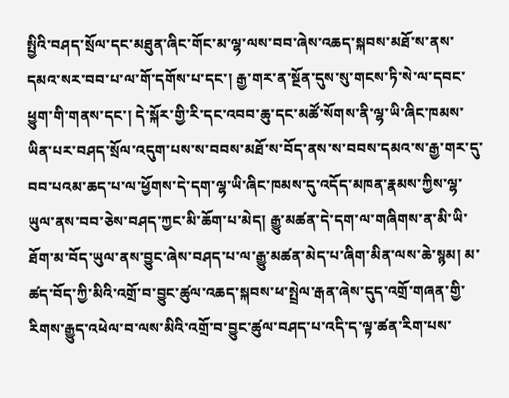སྤྱིའི་བཤད་སྲོལ་དང་མཐུན་ཞིང་གོང་མ་ལྷ་ལས་བབ་ཞེས་འཆད་སྐབས་མཐོ་ས་ནས་དམའ་སར་བབ་པ་ལ་གོ་དགོས་པ་དང་། རྒྱ་གར་ན་སྔོན་དུས་སུ་གངས་ཏི་སེ་ལ་དབང་ཕྱུག་གི་གནས་དང་། དེ་སྐོར་གྱི་རི་དང་འབབ་ཆུ་དང་མཚོ་སོགས་ནི་ལྷ་ཡི་ཞིང་ཁམས་ཡིན་པར་བཤད་སྲོལ་འདུག་པས་ས་བབས་མཐོ་ས་བོད་ནས་ས་བབས་དམའ་ས་རྒྱ་གར་དུ་བབ་པའམ་ཆད་པ་ལ་ཕྱོགས་དེ་དག་ལྷ་ཡི་ཞིང་ཁམས་དུ་འདོད་མཁན་རྣམས་ཀྱིས་ལྷ་ཡུལ་ནས་བབ་ཅེས་བཤད་ཀྱང་མི་ཆོག་པ་མེད། རྒྱུ་མཚན་དེ་དག་ལ་གཞིགས་ན་མི་ཡི་ཐོག་མ་བོད་ཡུལ་ནས་བྱུང་ཞེས་བཤད་པ་ལ་རྒྱུ་མཚན་མེད་པ་ཞིག་མིན་ལས་ཆེ་སྙམ། མ་ཚད་བོད་ཀྱི་མིའི་འགྲོ་བ་བྱུང་ཚུལ་འཆད་སྐབས་ཕ་སྤྲེལ་རྒན་ཞེས་དུད་འགྲོ་གཞན་གྱི་རིགས་རྒྱུད་འཕེལ་བ་ལས་མིའི་འགྲོ་བ་བྱུང་ཚུལ་བཤད་པ་འདི་ད་ལྟ་ཚན་རིག་པས་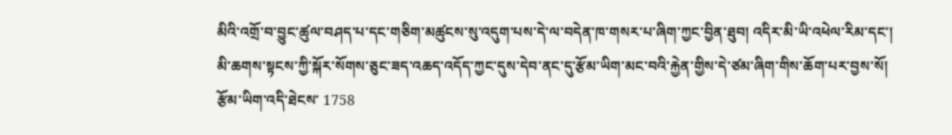མིའི་འགྲོ་བ་བྱུང་ཚུལ་བཤད་པ་དང་གཅིག་མཚུངས་སུ་འདུག་པས་དེ་ལ་བདེན་ཁ་གསར་པ་ཞིག་ཀྱང་བྱིན་ཐུབ། འདིར་མི་ཡི་འཕེལ་རིམ་དང་། མི་ཆགས་སྟངས་ཀྱི་སྐོར་སོགས་ཅུང་ཟད་འཆད་འདོད་ཀྱང་དུས་དེབ་ནང་དུ་རྩོམ་ཡིག་མང་བའི་རྐྱེན་གྱིས་དེ་ཙམ་ཞིག་གིས་ཆོག་པར་བྱས་སོ།
རྩོམ་ཡིག་འདི་ཐེངས་ 1758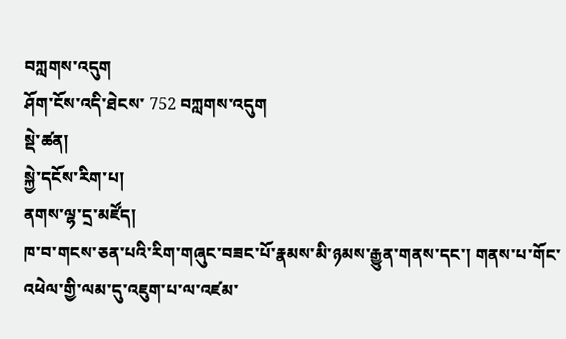བཀླགས་འདུག
ཤོག་ངོས་འདི་ཐེངས་ 752 བཀླགས་འདུག
སྡེ་ཚན།
སྐྱེ་དངོས་རིག་པ།
ནགས་ལྷ་དྲ་མཛོད།
ཁ་བ་གངས་ཅན་པའི་རིག་གཞུང་བཟང་པོ་རྣམས་མི་ཉམས་རྒྱུན་གནས་དང་། གནས་པ་གོང་འཕེལ་གྱི་ལམ་དུ་འཇུག་པ་ལ་འཛམ་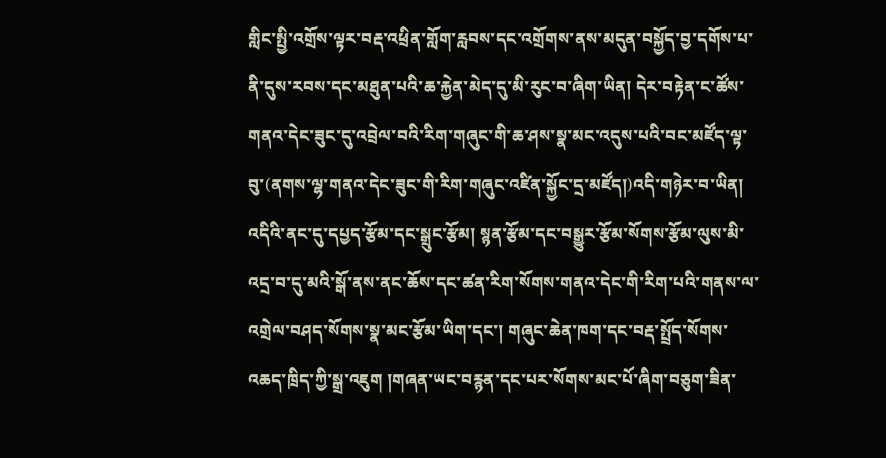གླིང་སྤྱི་འགྲོས་ལྟར་བརྡ་འཕྲིན་གློག་རླབས་དང་འགྲོགས་ནས་མདུན་བསྐྱོད་བྱ་དགོས་པ་ནི་དུས་རབས་དང་མཐུན་པའི་ཆ་རྐྱེན་མེད་དུ་མི་རུང་བ་ཞིག་ཡིན། དེར་བརྟེན་ང་ཚོས་གནའ་དེང་ཟུང་དུ་འབྲེལ་བའི་རིག་གཞུང་གི་ཆ་ཤས་སྣ་མང་འདུས་པའི་བང་མཛོད་ལྟ་བུ་(ནགས་ལྷ་གནའ་དེང་ཟུང་གི་རིག་གཞུང་འཛིན་སྐྱོང་དྲ་མཛོད།)འདི་གཉེར་བ་ཡིན། འདིའི་ནང་དུ་དཔྱད་རྩོམ་དང་སྒྲུང་རྩོམ། སྙན་རྩོམ་དང་བསྒྱུར་རྩོམ་སོགས་རྩོམ་ལུས་མི་འདྲ་བ་དུ་མའི་སྒོ་ནས་ནང་ཆོས་དང་ཚན་རིག་སོགས་གནའ་དེང་གི་རིག་པའི་གནས་ལ་འགྲེལ་བཤད་སོགས་སྣ་མང་རྩོམ་ཡིག་དང་། གཞུང་ཆེན་ཁག་དང་བརྡ་སྤྲོད་སོགས་འཆད་ཁྲིད་ཀྱི་སྒྲ་འཇུག །གཞན་ཡང་བརྙན་དང་པར་སོགས་མང་པོ་ཞིག་བཅུག་ཟིན་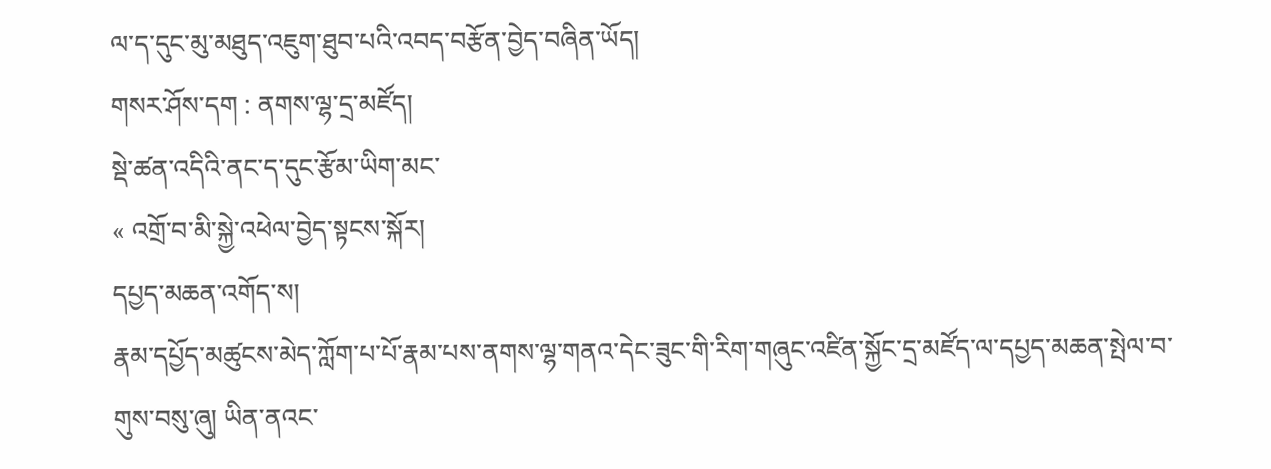ལ་ད་དུང་མུ་མཐུད་འཇུག་ཐུབ་པའི་འབད་བརྩོན་བྱེད་བཞིན་ཡོད།
གསར་ཤོས་དག : ནགས་ལྷ་དྲ་མཛོད།
སྡེ་ཚན་འདིའི་ནང་ད་དུང་རྩོམ་ཡིག་མང་
« འགྲོ་བ་མི་སྐྱེ་འཕེལ་བྱེད་སྟངས་སྐོར།
དཔྱད་མཆན་འགོད་ས།
རྣམ་དཔྱོད་མཚུངས་མེད་ཀློག་པ་པོ་རྣམ་པས་ནགས་ལྷ་གནའ་དེང་ཟུང་གི་རིག་གཞུང་འཛིན་སྐྱོང་དྲ་མཛོད་ལ་དཔྱད་མཆན་སྤེལ་བ་གུས་བསུ་ཞུ། ཡིན་ནའང་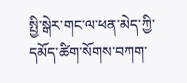སྤྱི་སྒེར་གང་ལ་ཕན་མེད་ཀྱི་དམོད་ཚིག་སོགས་བཀག་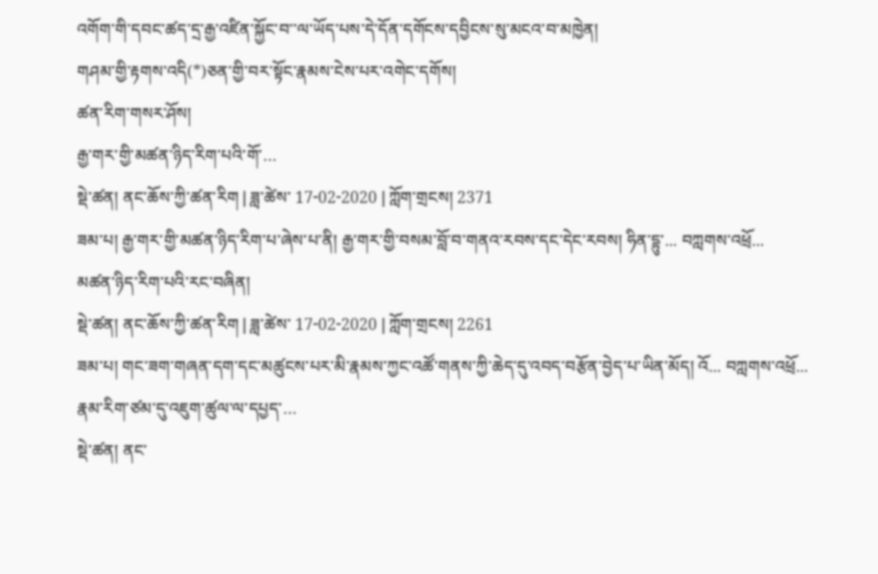འགོག་གི་དབང་ཚད་དྲ་རྒྱ་འཛིན་སྐྱོང་བ་་ལ་ཡོད་པས་དེ་དོན་དགོངས་དབྱིངས་སུ་མངའ་བ་མཁྱེན།
གཤམ་གྱི་རྟགས་འདི(*)ཅན་གྱི་བར་སྟོང་རྣམས་ངེས་པར་འགེང་དགོས།
ཚན་རིག་གསར་ཤོས།
རྒྱ་གར་གྱི་མཚན་ཉིད་རིག་པའི་གོ་…
སྡེ་ཚན། ནང་ཆོས་ཀྱི་ཚན་རིག | ཟླ་ཚེས་ 17-02-2020 | ཀློག་གྲངས། 2371
ཟམ་པ། རྒྱ་གར་གྱི་མཚན་ཉིད་རིག་པ་ཞེས་པ་ནི། རྒྱ་གར་གྱི་བསམ་བློ་བ་གནའ་རབས་དང་དེང་རབས། ཧིན་དྷུ་... བཀླགས་འཕྲོ...
མཚན་ཉིད་རིག་པའི་རང་བཞིན།
སྡེ་ཚན། ནང་ཆོས་ཀྱི་ཚན་རིག | ཟླ་ཚེས་ 17-02-2020 | ཀློག་གྲངས། 2261
ཟམ་པ། གང་ཟག་གཞན་དག་དང་མཚུངས་པར་མི་རྣམས་ཀྱང་འཚོ་གནས་ཀྱི་ཆེད་དུ་འབད་བརྩོན་བྱེད་པ་ཡིན་མོད། འོ... བཀླགས་འཕྲོ...
རྣམ་རིག་ཙམ་དུ་འཇུག་ཚུལ་ལ་དཔྱད་…
སྡེ་ཚན། ནང་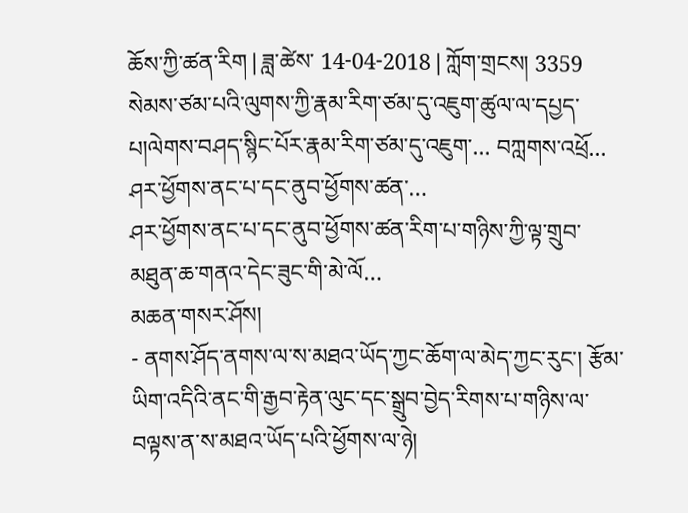ཆོས་ཀྱི་ཚན་རིག | ཟླ་ཚེས་ 14-04-2018 | ཀློག་གྲངས། 3359
སེམས་ཙམ་པའི་ལུགས་ཀྱི་རྣམ་རིག་ཙམ་དུ་འཇུག་ཚུལ་ལ་དཔྱད་པ།ལེགས་བཤད་སྙིང་པོར་རྣམ་རིག་ཙམ་དུ་འཇུག་... བཀླགས་འཕྲོ...
ཤར་ཕྱོགས་ནང་པ་དང་ནུབ་ཕྱོགས་ཚན་…
ཤར་ཕྱོགས་ནང་པ་དང་ནུབ་ཕྱོགས་ཚན་རིག་པ་གཉིས་ཀྱི་ལྟ་གྲུབ་མཐུན་ཆ་གནའ་དེང་ཟུང་གི་མེ་ལོ…
མཆན་གསར་ཤོས།
- ནགས་ཤོད་ནགས་ལ་ས་མཐའ་ཡོད་ཀྱང་ཆོག་ལ་མེད་ཀྱང་རུང་། རྩོམ་ཡིག་འདིའི་ནང་གི་རྒྱབ་རྟེན་ལུང་དང་སྒྲུབ་བྱེད་རིགས་པ་གཉིས་ལ་བལྟས་ན་ས་མཐའ་ཡོད་པའི་ཕྱོགས་ལ་ཉེ།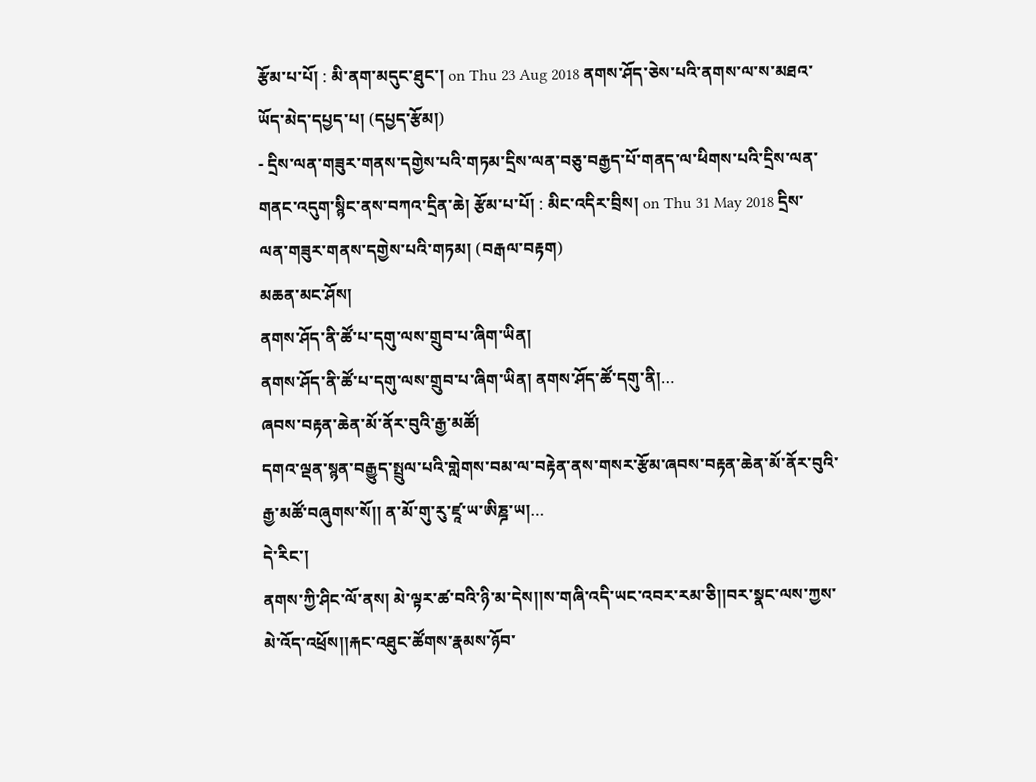རྩོམ་པ་པོ། : མི་ནག་མདུང་ཐུང་། on Thu 23 Aug 2018 ནགས་ཤོད་ཅེས་པའི་ནགས་ལ་ས་མཐའ་ཡོད་མེད་དཔྱད་པ། (དཔྱད་རྩོམ།)
- དྲིས་ལན་གཟུར་གནས་དགྱེས་པའི་གཏམ་དྲིས་ལན་བཅུ་བརྒྱད་པོ་གནད་ལ་ཕིགས་པའི་དྲིས་ལན་གནང་འདུག་སྙིང་ནས་བཀའ་དྲིན་ཆེ། རྩོམ་པ་པོ། : མིང་འདིར་བྲིས། on Thu 31 May 2018 དྲིས་ལན་གཟུར་གནས་དགྱེས་པའི་གཏམ། (བརྒལ་བརྟག)
མཆན་མང་ཤོས།
ནགས་ཤོད་ནི་ཚོ་པ་དགུ་ལས་གྲུབ་པ་ཞིག་ཡིན།
ནགས་ཤོད་ནི་ཚོ་པ་དགུ་ལས་གྲུབ་པ་ཞིག་ཡིན། ནགས་ཤོད་ཚོ་དགུ་ནི།…
ཞབས་བརྟན་ཆེན་མོ་ནོར་བུའི་རྒྱ་མཚོ།
དགའ་ལྡན་སྙན་བརྒྱུད་སྤྲུལ་པའི་གླེགས་བམ་ལ་བརྟེན་ནས་གསར་རྩོམ་ཞབས་བརྟན་ཆེན་མོ་ནོར་བུའི་རྒྱ་མཚོ་བཞུགས་སོ།། ན་མོ་གུ་རུ་ཛཱ་ཡ་ཨིཎྜ་ཡ།…
དེ་རིང་།
ནགས་ཀྱི་ཤིང་ལོ་ནས། མེ་ལྟར་ཚ་བའི་ཉི་མ་དེས།།ས་གཞི་འདི་ཡང་འབར་རམ་ཅི།།བར་སྣང་ལས་ཀྱས་མེ་འོད་འཕྲོས།།རྐང་འཐུང་ཚོགས་རྣམས་ཉོབ་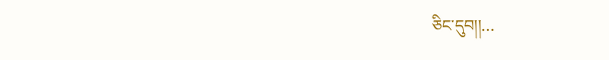ཅིང་དུབ།།…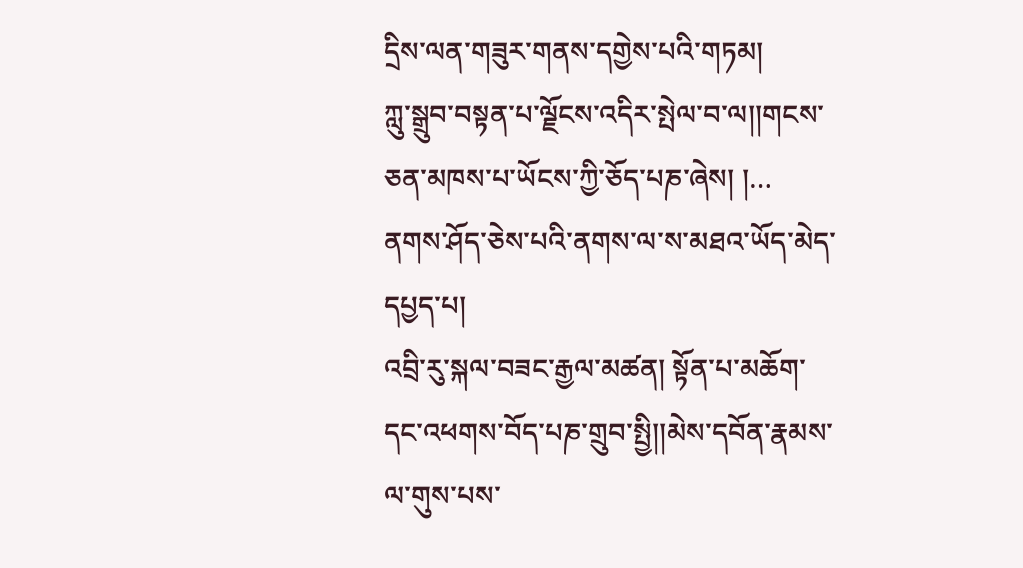དྲིས་ལན་གཟུར་གནས་དགྱེས་པའི་གཏམ།
ཀླུ་སྒྲུབ་བསྟན་པ་ལྗོངས་འདིར་སྤེལ་བ་ལ།།གངས་ཅན་མཁས་པ་ཡོངས་ཀྱི་ཅོད་པཎ་ཞེས། །…
ནགས་ཤོད་ཅེས་པའི་ནགས་ལ་ས་མཐའ་ཡོད་མེད་དཔྱད་པ།
འབྲི་རུ་སྐལ་བཟང་རྒྱལ་མཚན། སྟོན་པ་མཆོག་དང་འཕགས་བོད་པཎ་གྲུབ་སྤྱི།།མེས་དབོན་རྣམས་ལ་གུས་པས་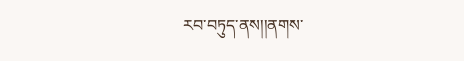རབ་བཏུད་ནས།།ནགས་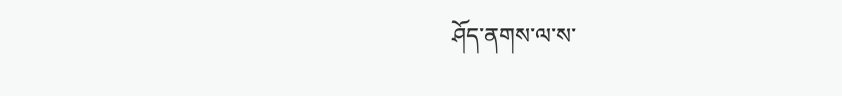ཤོད་ནགས་ལ་ས་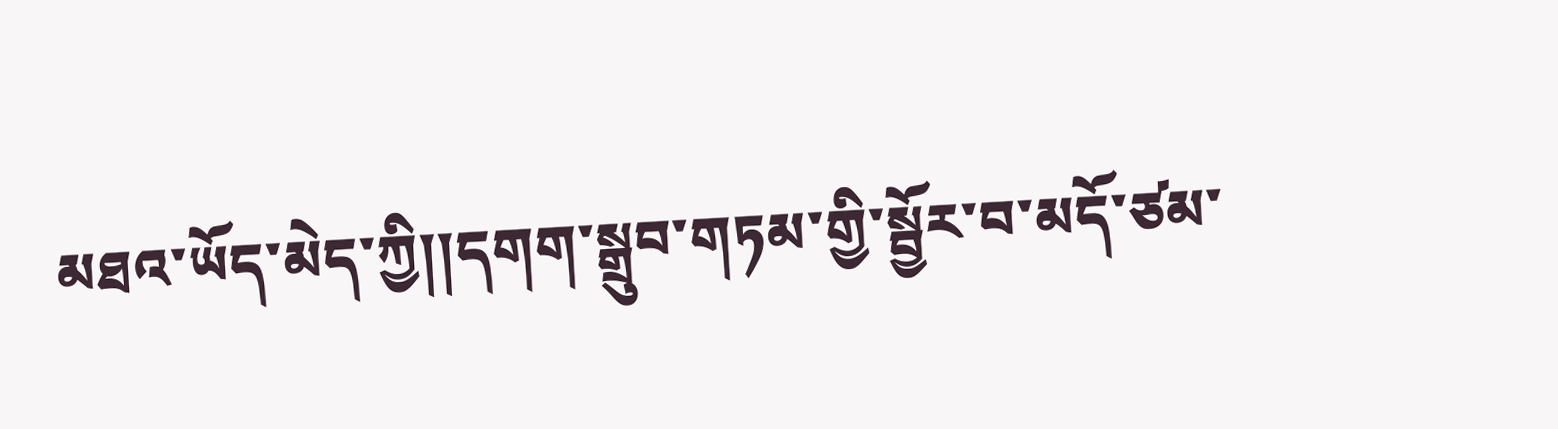མཐའ་ཡོད་མེད་ཀྱི།།དགག་སྒྲུབ་གཏམ་གྱི་སྦྱོར་བ་མདོ་ཙམ་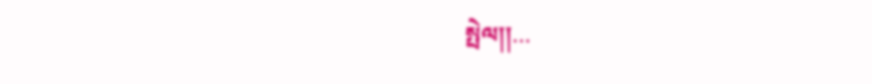སྤེལ།།…